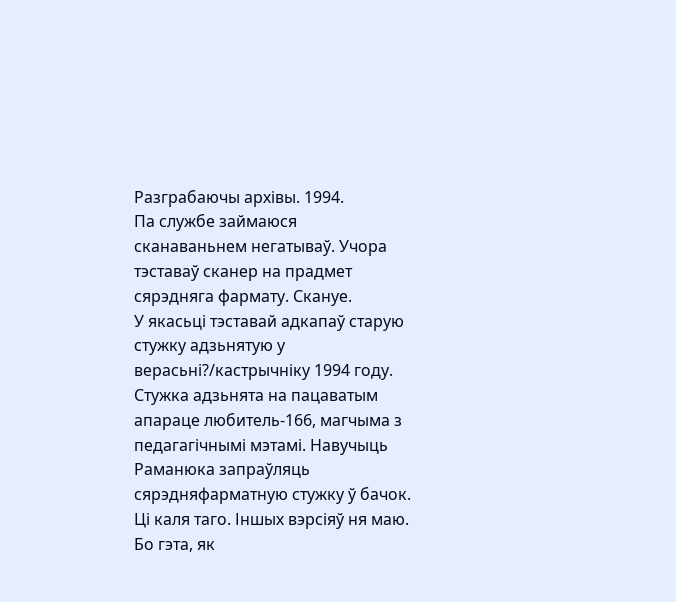Разграбаючы архівы. 1994.
Па службе займаюся сканаваньнем негатываў. Учора тэставаў сканер на прадмет сярэдняга фармату. Скануе.
У якасьці тэставай адкапаў старую стужку адзьнятую у верасьні?/кастрычніку 1994 году.
Стужка адзьнята на пацаватым апараце любитель-166, магчыма з педагагічнымі мэтамі. Навучыць Раманюка запраўляць сярэдняфарматную стужку ў бачок. Ці каля таго. Іншых вэрсіяў ня маю. Бо гэта, як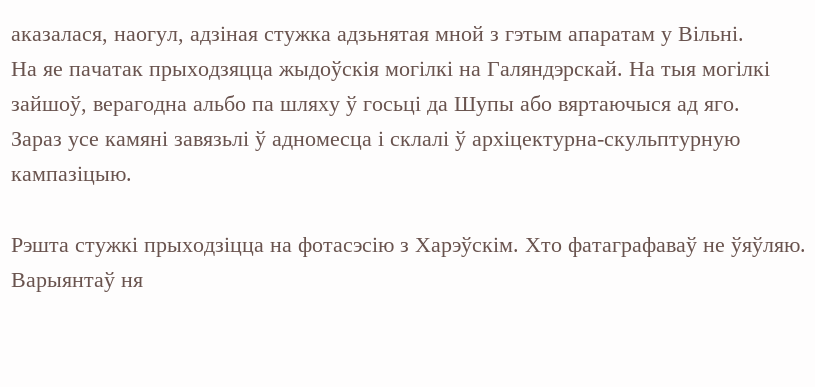аказалася, наогул, адзіная стужка адзьнятая мной з гэтым апаратам у Вільні.
На яе пачатак прыходзяцца жыдоўскія могілкі на Галяндэрскай. На тыя могілкі зайшоў, верагодна альбо па шляху ў госьці да Шупы або вяртаючыся ад яго.
Зараз усе камяні завязьлі ў адномесца і склалі ў архіцектурна-скульптурную кампазіцыю.

Рэшта стужкі прыходзіцца на фотасэсію з Харэўскім. Хто фатаграфаваў не ўяўляю. Варыянтаў ня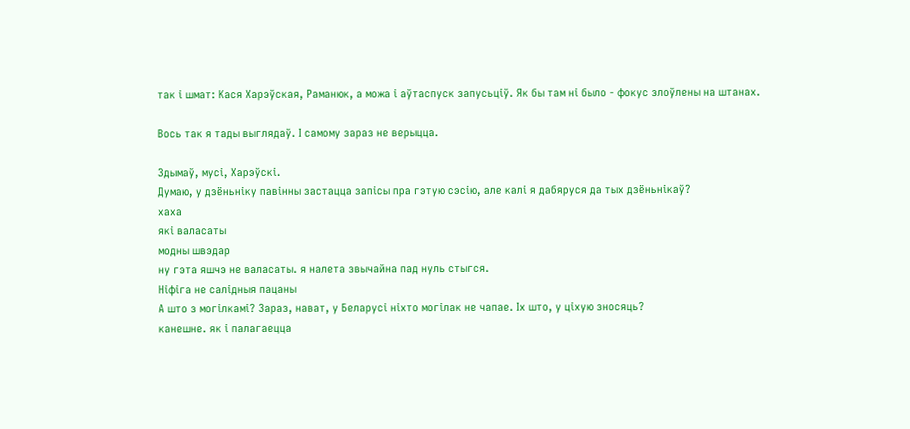так і шмат: Кася Харэўская, Раманюк, а можа і аўтаспуск запусьціў. Як бы там ні было - фокус злоўлены на штанах.

Вось так я тады выглядаў. І самому зараз не верыцца.

Здымаў, мусі, Харэўскі.
Думаю, у дзёньніку павінны застацца запісы пра гэтую сэсію, але калі я дабяруся да тых дзёньнікаў?
хаха
якi валасаты
модны швэдар
ну гэта яшчэ не валасаты. я налета звычайна пад нуль стыгся.
Ніфіга не салідныя пацаны
А што з могілкамі? Зараз, нават, у Беларусі ніхто могілак не чапае. Іх што, у ціхую зносяць?
канешне. як і палагаецца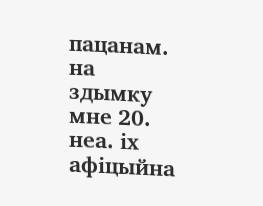пацанам. на здымку мне 20.
неа. іх афіцыйна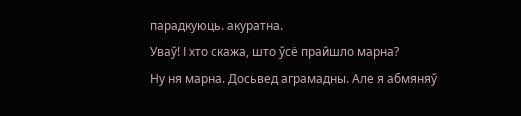парадкуюць. акуратна.
Уваў! І хто скажа, што ўсё прайшло марна?
Ну ня марна. Досьвед аграмадны. Але я абмяняў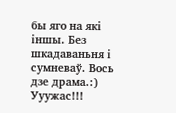бы яго на які іншы. Без шкадаваньня і сумневаў. Вось дзе драма.:)
Ууужас!!!